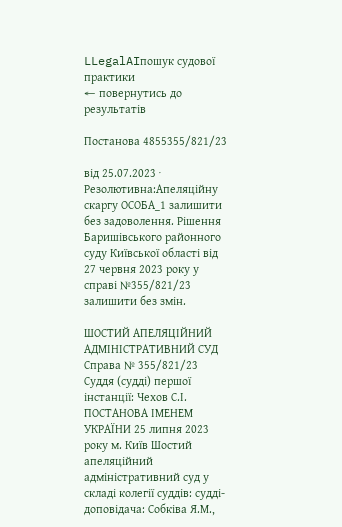LLegalAIпошук судової практики
← повернутись до результатів

Постанова 4855355/821/23

від 25.07.2023 ·
Резолютивна:Апеляційну скаргу ОСОБА_1 залишити без задоволення. Рішення Баришівського районного суду Київської області від 27 червня 2023 року у справі №355/821/23 залишити без змін.

ШОСТИЙ АПЕЛЯЦІЙНИЙ АДМІНІСТРАТИВНИЙ СУД Справа № 355/821/23 Суддя (судді) першої інстанції: Чехов С.І. ПОСТАНОВА ІМЕНЕМ УКРАЇНИ 25 липня 2023 року м. Київ Шостий апеляційний адміністративний суд у складі колегії суддів: судді-доповідача: Собківа Я.М.,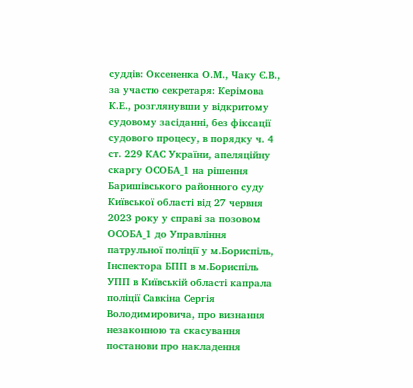суддів: Оксененка О.М., Чаку Є.В., за участю секретаря: Керімова К.Е., розглянувши у відкритому судовому засіданні, без фіксації судового процесу, в порядку ч. 4 ст. 229 КАС України, апеляційну скаргу ОСОБА_1 на рішення Баришівського районного суду Київської області від 27 червня 2023 року у справі за позовом ОСОБА_1 до Управління патрульної поліції у м.Бориспіль, Інспектора БПП в м.Бориспіль УПП в Київській області капрала поліції Савкіна Сергія Володимировича, про визнання незаконною та скасування постанови про накладення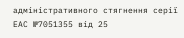адміністративного стягнення серії ЕАС №7051355 від 25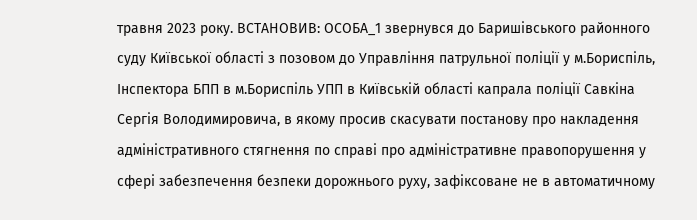травня 2023 року. ВСТАНОВИВ: ОСОБА_1 звернувся до Баришівського районного суду Київської області з позовом до Управління патрульної поліції у м.Бориспіль, Інспектора БПП в м.Бориспіль УПП в Київській області капрала поліції Савкіна Сергія Володимировича, в якому просив скасувати постанову про накладення адміністративного стягнення по справі про адміністративне правопорушення у сфері забезпечення безпеки дорожнього руху, зафіксоване не в автоматичному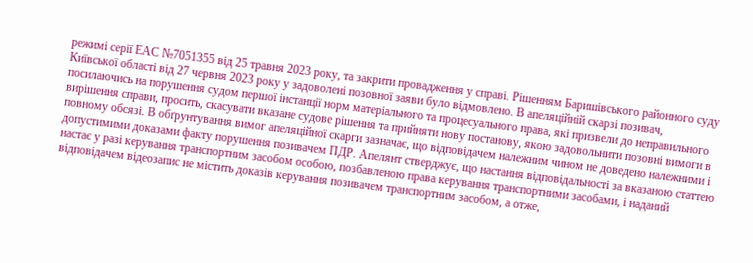режимі серії ЕАС №7051355 від 25 травня 2023 року, та закрити провадження у справі. Рішенням Баришівського районного суду Київської області від 27 червня 2023 року у задоволені позовної заяви було відмовлено. В апеляційній скарзі позивач, посилаючись на порушення судом першої інстанції норм матеріального та процесуального права, які призвели до неправильного вирішення справи, просить, скасувати вказане судове рішення та прийняти нову постанову, якою задовольнити позовні вимоги в повному обсязі. В обґрунтування вимог апеляційної скарги зазначає, що відповідачем належним чином не доведено належними і допустимими доказами факту порушення позивачем ПДР. Апелянт стверджує, що настання відповідальності за вказаною статтею настає у разі керування транспортним засобом особою, позбавленою права керування транспортними засобами, і наданий відповідачем відеозапис не містить доказів керування позивачем транспортним засобом, а отже,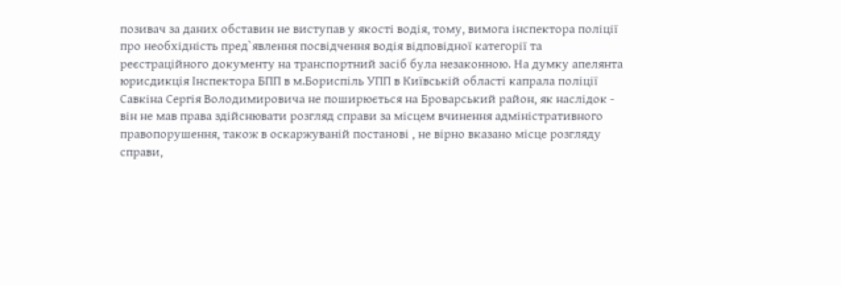позивач за даних обставин не виступав у якості водія, тому, вимога інспектора поліції про необхідність пред`явлення посвідчення водія відповідної категорії та реєстраційного документу на транспортний засіб була незаконною. На думку апелянта юрисдикція Інспектора БПП в м.Бориспіль УПП в Київській області капрала поліції Савкіна Сергія Володимировича не поширюється на Броварський район, як наслідок - він не мав права здійснювати розгляд справи за місцем вчинення адміністративного правопорушення, також в оскаржуваній постанові , не вірно вказано місце розгляду справи,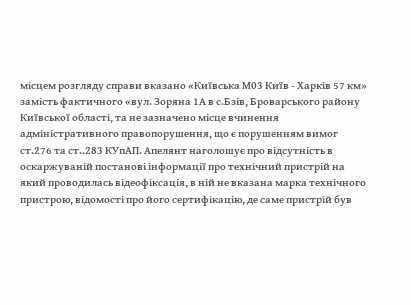місцем розгляду справи вказано «Київська М03 Київ - Харків 57 км» замість фактичного «вул. Зоряна 1А в с.Бзів, Броварського району Київської області, та не зазначено місце вчинення адміністративного правопорушення, що є порушенням вимог ст.276 та ст..283 КУпАП. Апелянт наголошує про відсутність в оскаржуваній постанові інформації про технічний пристрій на який проводилась відеофіксація, в ній не вказана марка технічного пристрою, відомості про його сертифікацію, де саме пристрій був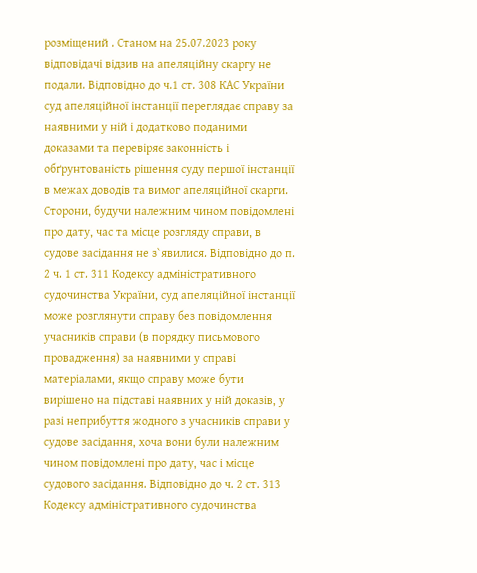розміщений . Станом на 25.07.2023 року відповідачі відзив на апеляційну скаргу не подали. Відповідно до ч.1 ст. 308 КАС України суд апеляційної інстанції переглядає справу за наявними у ній і додатково поданими доказами та перевіряє законність і обґрунтованість рішення суду першої інстанції в межах доводів та вимог апеляційної скарги. Сторони, будучи належним чином повідомлені про дату, час та місце розгляду справи, в судове засідання не з`явилися. Відповідно до п. 2 ч. 1 ст. 311 Кодексу адміністративного судочинства України, суд апеляційної інстанції може розглянути справу без повідомлення учасників справи (в порядку письмового провадження) за наявними у справі матеріалами, якщо справу може бути вирішено на підставі наявних у ній доказів, у разі неприбуття жодного з учасників справи у судове засідання, хоча вони були належним чином повідомлені про дату, час і місце судового засідання. Відповідно до ч. 2 ст. 313 Кодексу адміністративного судочинства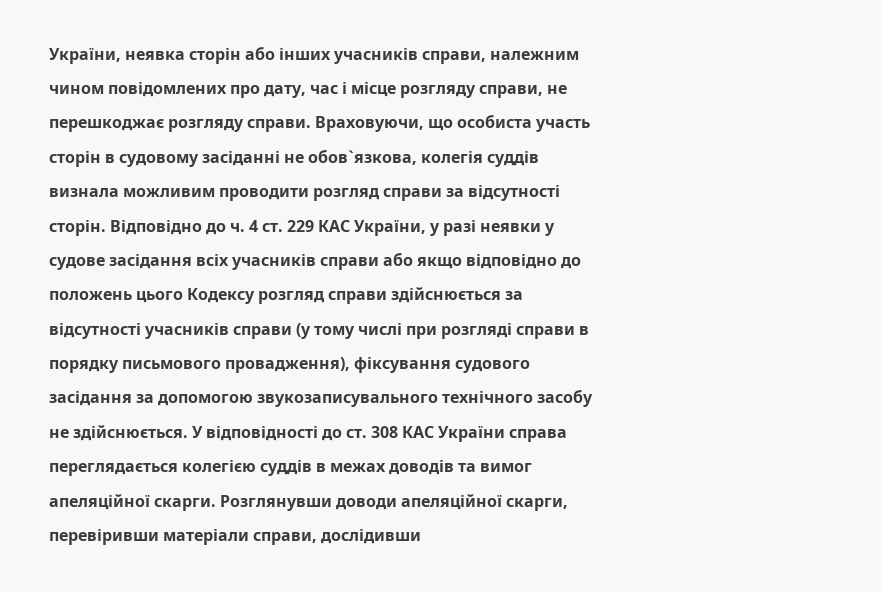України, неявка сторін або інших учасників справи, належним чином повідомлених про дату, час і місце розгляду справи, не перешкоджає розгляду справи. Враховуючи, що особиста участь сторін в судовому засіданні не обов`язкова, колегія суддів визнала можливим проводити розгляд справи за відсутності сторін. Відповідно до ч. 4 ст. 229 КАС України, у разі неявки у судове засідання всіх учасників справи або якщо відповідно до положень цього Кодексу розгляд справи здійснюється за відсутності учасників справи (у тому числі при розгляді справи в порядку письмового провадження), фіксування судового засідання за допомогою звукозаписувального технічного засобу не здійснюється. У відповідності до ст. 308 КАС України справа переглядається колегією суддів в межах доводів та вимог апеляційної скарги. Розглянувши доводи апеляційної скарги, перевіривши матеріали справи, дослідивши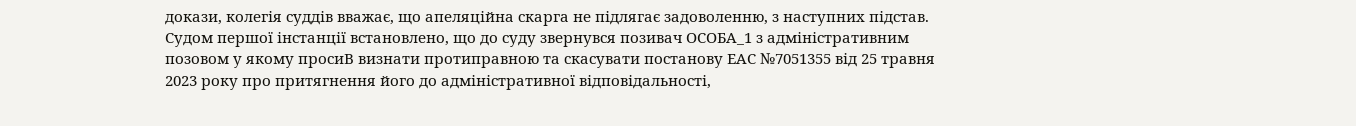докази, колегія суддів вважає, що апеляційна скарга не підлягає задоволенню, з наступних підстав. Судом першої інстанції встановлено, що до суду звернувся позивач ОСОБА_1 з адміністративним позовом у якому просиВ визнати протиправною та скасувати постанову ЕАС №7051355 від 25 травня 2023 року про притягнення його до адміністративної відповідальності,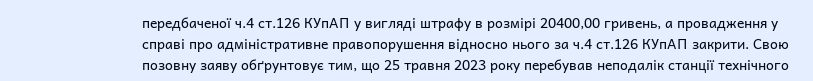передбаченої ч.4 ст.126 КУпАП у вигляді штрафу в розмірі 20400,00 гривень, а провадження у справі про адміністративне правопорушення відносно нього за ч.4 ст.126 КУпАП закрити. Свою позовну заяву обґрунтовує тим, що 25 травня 2023 року перебував неподалік станції технічного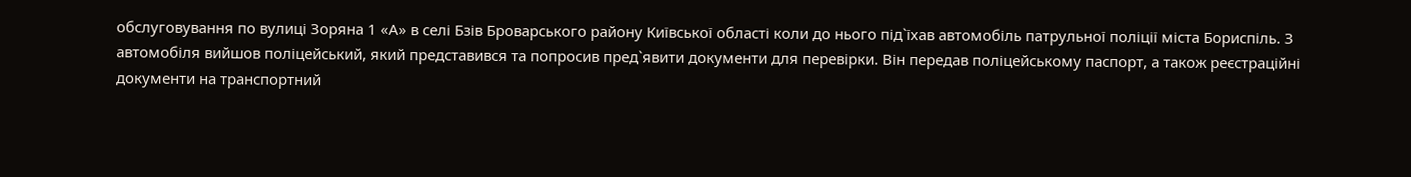обслуговування по вулиці Зоряна 1 «А» в селі Бзів Броварського району Київської області коли до нього під`їхав автомобіль патрульної поліції міста Бориспіль. З автомобіля вийшов поліцейський, який представився та попросив пред`явити документи для перевірки. Він передав поліцейському паспорт, а також реєстраційні документи на транспортний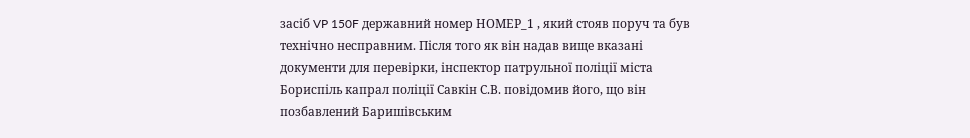засіб VP 150F державний номер НОМЕР_1 , який стояв поруч та був технічно несправним. Після того як він надав вище вказані документи для перевірки, інспектор патрульної поліції міста Бориспіль капрал поліції Савкін С.В. повідомив його, що він позбавлений Баришівським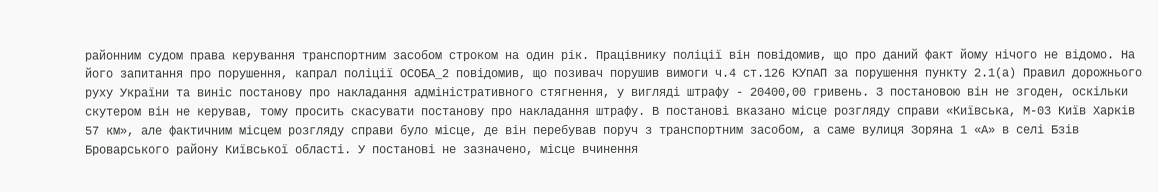районним судом права керування транспортним засобом строком на один рік. Працівнику поліції він повідомив, що про даний факт йому нічого не відомо. На його запитання про порушення, капрал поліції ОСОБА_2 повідомив, що позивач порушив вимоги ч.4 ст.126 КУпАП за порушення пункту 2.1(а) Правил дорожнього руху України та виніс постанову про накладання адміністративного стягнення, у вигляді штрафу - 20400,00 гривень. З постановою він не згоден, оскільки скутером він не керував, тому просить скасувати постанову про накладання штрафу. В постанові вказано місце розгляду справи «Київська, М-03 Київ Харків 57 км», але фактичним місцем розгляду справи було місце, де він перебував поруч з транспортним засобом, а саме вулиця Зоряна 1 «А» в селі Бзів Броварського району Київської області. У постанові не зазначено, місце вчинення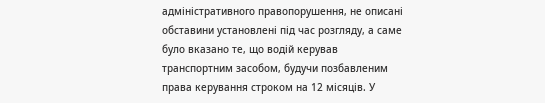адміністративного правопорушення, не описані обставини установлені під час розгляду, а саме було вказано те, що водій керував транспортним засобом, будучи позбавленим права керування строком на 12 місяців. У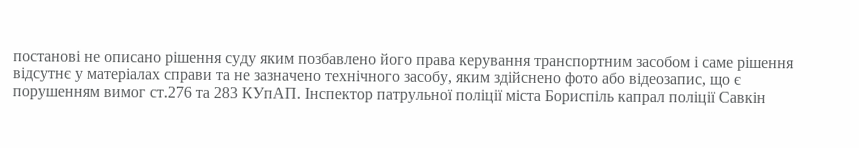постанові не описано рішення суду яким позбавлено його права керування транспортним засобом і саме рішення відсутнє у матеріалах справи та не зазначено технічного засобу, яким здійснено фото або відеозапис, що є порушенням вимог ст.276 та 283 КУпАП. Інспектор патрульної поліції міста Бориспіль капрал поліції Савкін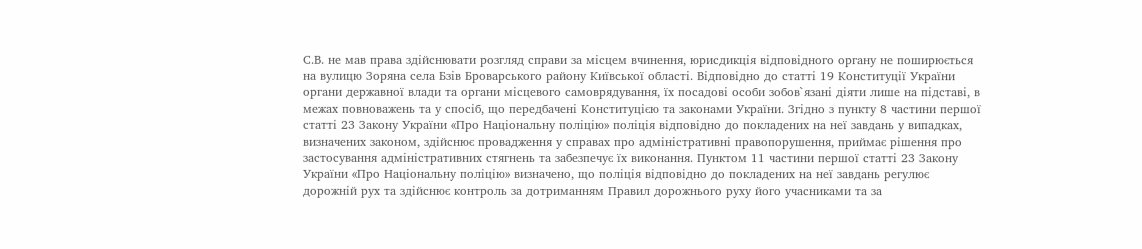С.В. не мав права здійснювати розгляд справи за місцем вчинення, юрисдикція відповідного органу не поширюється на вулицю Зоряна села Бзів Броварського району Київської області. Відповідно до статті 19 Конституції України органи державної влади та органи місцевого самоврядування, їх посадові особи зобов`язані діяти лише на підставі, в межах повноважень та у спосіб, що передбачені Конституцією та законами України. Згідно з пункту 8 частини першої статті 23 Закону України «Про Національну поліцію» поліція відповідно до покладених на неї завдань у випадках, визначених законом, здійснює провадження у справах про адміністративні правопорушення, приймає рішення про застосування адміністративних стягнень та забезпечує їх виконання. Пунктом 11 частини першої статті 23 Закону України «Про Національну поліцію» визначено, що поліція відповідно до покладених на неї завдань регулює дорожній рух та здійснює контроль за дотриманням Правил дорожнього руху його учасниками та за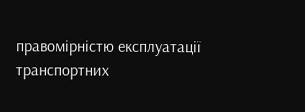правомірністю експлуатації транспортних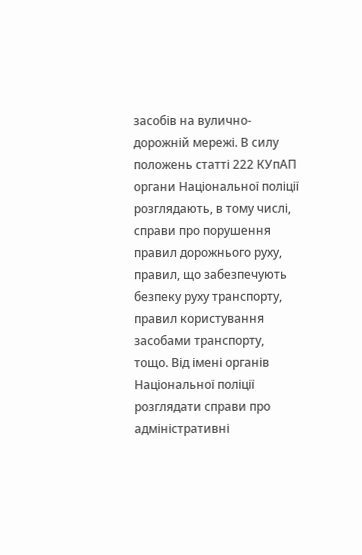засобів на вулично-дорожній мережі. В силу положень статті 222 КУпАП органи Національної поліції розглядають, в тому числі, справи про порушення правил дорожнього руху, правил, що забезпечують безпеку руху транспорту, правил користування засобами транспорту, тощо. Від імені органів Національної поліції розглядати справи про адміністративні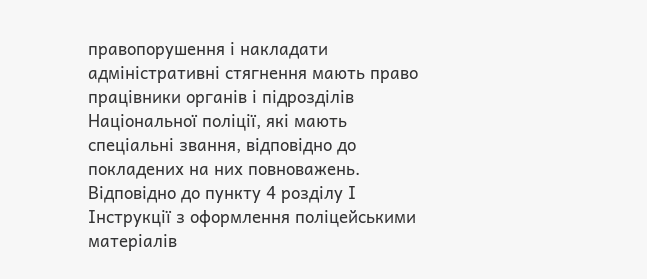правопорушення і накладати адміністративні стягнення мають право працівники органів і підрозділів Національної поліції, які мають спеціальні звання, відповідно до покладених на них повноважень. Відповідно до пункту 4 розділу І Інструкції з оформлення поліцейськими матеріалів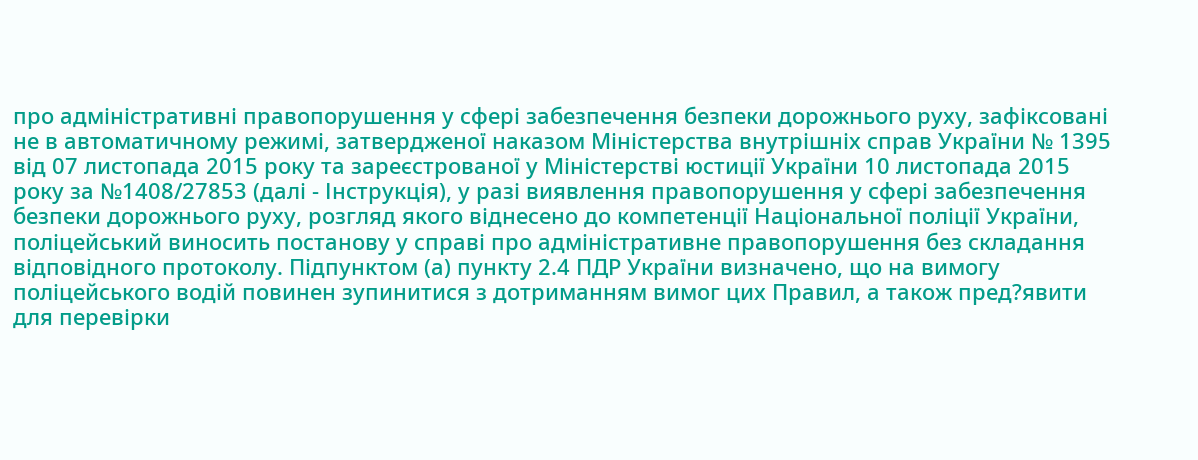про адміністративні правопорушення у сфері забезпечення безпеки дорожнього руху, зафіксовані не в автоматичному режимі, затвердженої наказом Міністерства внутрішніх справ України № 1395 від 07 листопада 2015 року та зареєстрованої у Міністерстві юстиції України 10 листопада 2015 року за №1408/27853 (далі - Інструкція), у разі виявлення правопорушення у сфері забезпечення безпеки дорожнього руху, розгляд якого віднесено до компетенції Національної поліції України, поліцейський виносить постанову у справі про адміністративне правопорушення без складання відповідного протоколу. Підпунктом (а) пункту 2.4 ПДР України визначено, що на вимогу поліцейського водій повинен зупинитися з дотриманням вимог цих Правил, а також пред?явити для перевірки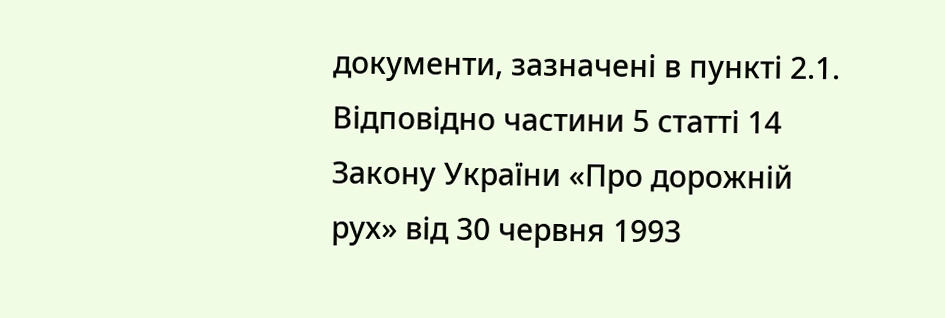документи, зазначені в пункті 2.1. Відповідно частини 5 статті 14 Закону України «Про дорожній рух» від 30 червня 1993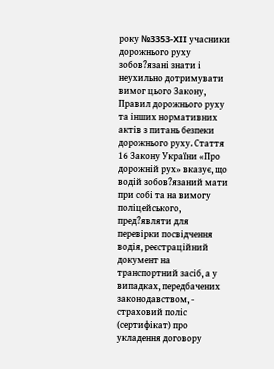року №3353-XII учасники дорожнього руху зобов?язані знати і неухильно дотримувати вимог цього Закону, Правил дорожнього руху та інших нормативних актів з питань безпеки дорожнього руху. Стаття 16 Закону України «Про дорожній рух» вказує, що водій зобов?язаний мати при собі та на вимогу поліцейського, пред?являти для перевірки посвідчення водія, реєстраційний документ на транспортний засіб, а у випадках, передбачених законодавством, - страховий поліс (сертифікат) про укладення договору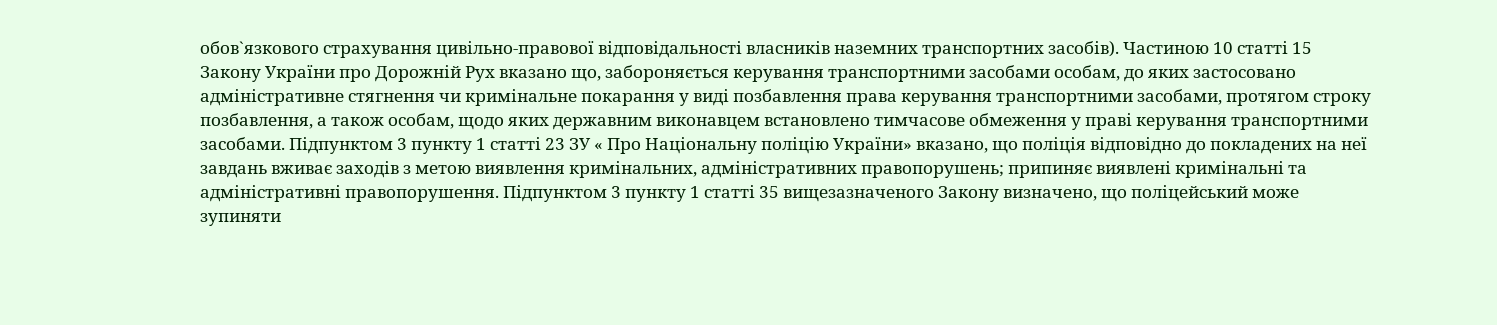обов`язкового страхування цивільно-правової відповідальності власників наземних транспортних засобів). Частиною 10 статті 15 Закону України про Дорожній Рух вказано що, забороняється керування транспортними засобами особам, до яких застосовано адміністративне стягнення чи кримінальне покарання у виді позбавлення права керування транспортними засобами, протягом строку позбавлення, а також особам, щодо яких державним виконавцем встановлено тимчасове обмеження у праві керування транспортними засобами. Підпунктом 3 пункту 1 статті 23 ЗУ « Про Національну поліцію України» вказано, що поліція відповідно до покладених на неї завдань вживає заходів з метою виявлення кримінальних, адміністративних правопорушень; припиняє виявлені кримінальні та адміністративні правопорушення. Підпунктом 3 пункту 1 статті 35 вищезазначеного Закону визначено, що поліцейський може зупиняти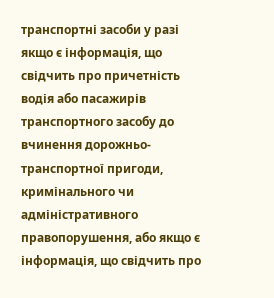транспортні засоби у разі якщо є інформація, що свідчить про причетність водія або пасажирів транспортного засобу до вчинення дорожньо-транспортної пригоди, кримінального чи адміністративного правопорушення, або якщо є інформація, що свідчить про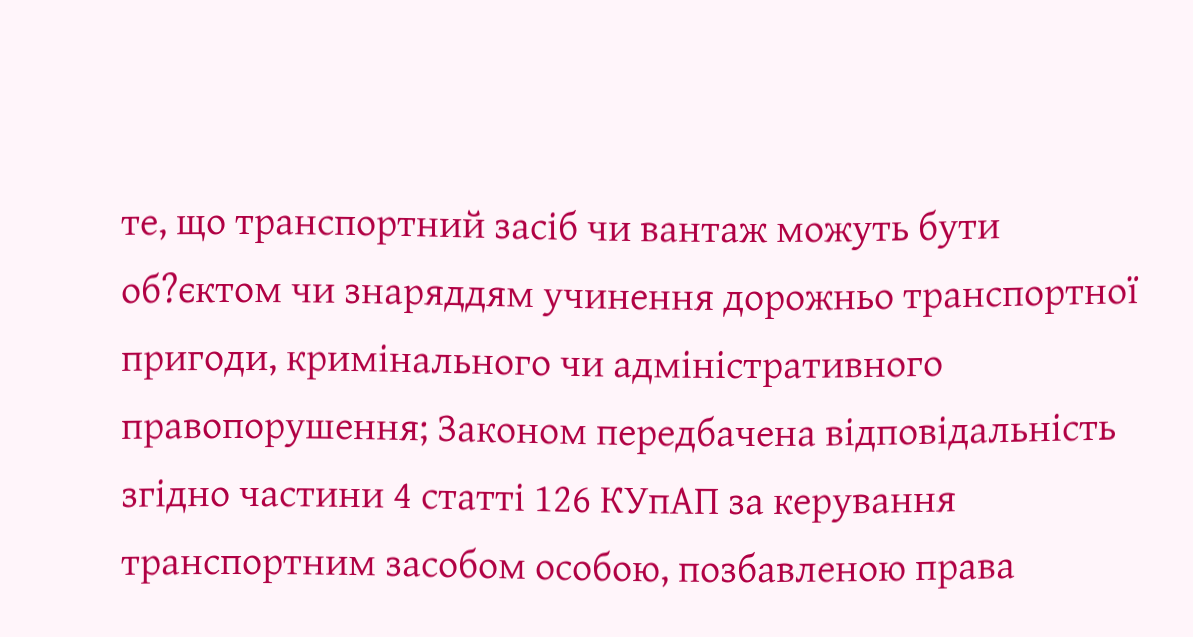те, що транспортний засіб чи вантаж можуть бути об?єктом чи знаряддям учинення дорожньо транспортної пригоди, кримінального чи адміністративного правопорушення; Законом передбачена відповідальність згідно частини 4 статті 126 КУпАП за керування транспортним засобом особою, позбавленою права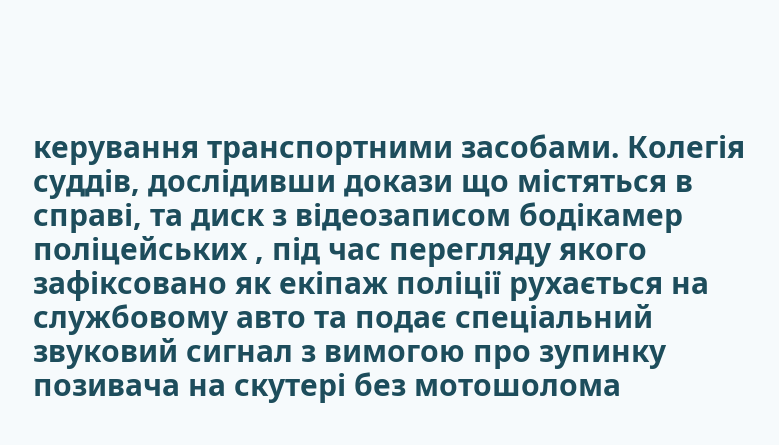керування транспортними засобами. Колегія суддів, дослідивши докази що містяться в справі, та диск з відеозаписом бодікамер поліцейських , під час перегляду якого зафіксовано як екіпаж поліції рухається на службовому авто та подає спеціальний звуковий сигнал з вимогою про зупинку позивача на скутері без мотошолома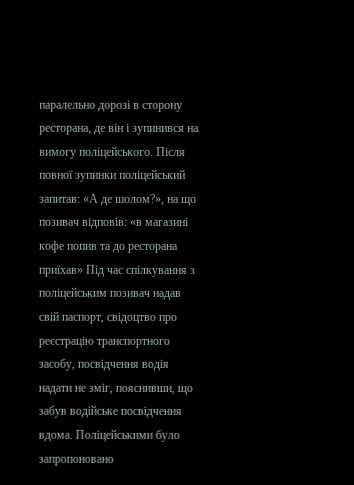паралельно дорозі в сторону ресторана, де він і зупинився на вимогу поліцейського. Після повної зупинки поліцейський запитав: «А де шолом?», на що позивач відповів: «в магазині кофе попив та до ресторана приїхав» Під час спілкування з поліцейським позивач надав свій паспорт, свідоцтво про реєстрацію транспортного засобу, посвідчення водія надати не зміг, пояснивши, що забув водійське посвідчення вдома. Поліцейськими було запропоновано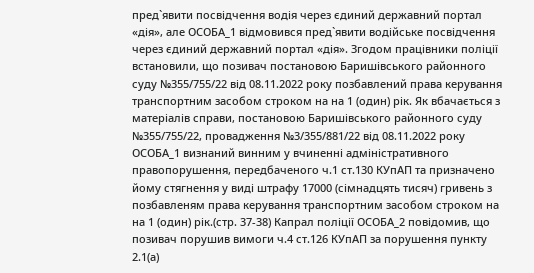пред`явити посвідчення водія через єдиний державний портал «дія», але ОСОБА_1 відмовився пред`явити водійське посвідчення через єдиний державний портал «дія». Згодом працівники поліції встановили, що позивач постановою Баришівського районного суду №355/755/22 від 08.11.2022 року позбавлений права керування транспортним засобом строком на на 1 (один) рік. Як вбачається з матеріалів справи, постановою Баришівського районного суду №355/755/22, провадження №3/355/881/22 від 08.11.2022 року ОСОБА_1 визнаний винним у вчиненні адміністративного правопорушення, передбаченого ч.1 ст.130 КУпАП та призначено йому стягнення у виді штрафу 17000 (сімнадцять тисяч) гривень з позбавленям права керування транспортним засобом строком на на 1 (один) рік.(стр. 37-38) Капрал поліції ОСОБА_2 повідомив, що позивач порушив вимоги ч.4 ст.126 КУпАП за порушення пункту 2.1(а)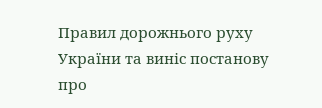Правил дорожнього руху України та виніс постанову про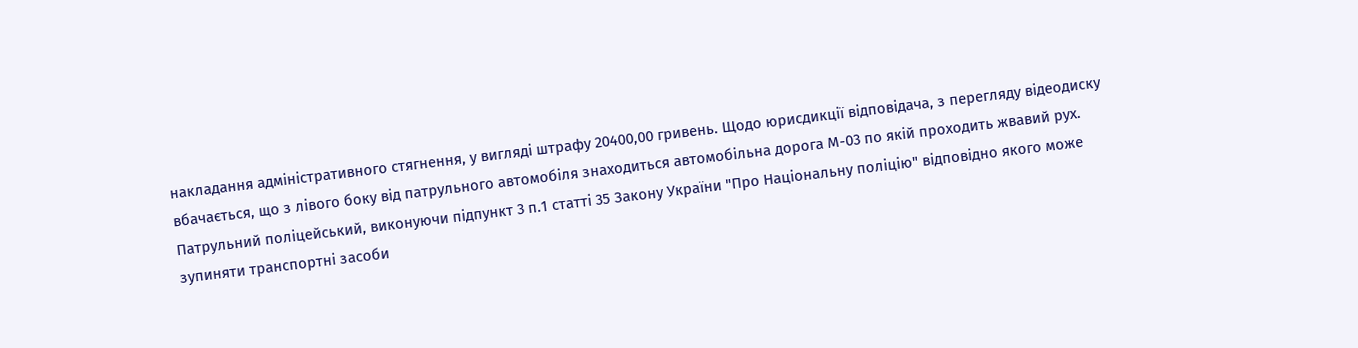накладання адміністративного стягнення, у вигляді штрафу 20400,00 гривень. Щодо юрисдикції відповідача, з перегляду відеодиску вбачається, що з лівого боку від патрульного автомобіля знаходиться автомобільна дорога М-03 по якій проходить жвавий рух. Патрульний поліцейський, виконуючи підпункт 3 п.1 статті 35 Закону України "Про Національну поліцію" відповідно якого може зупиняти транспортні засоби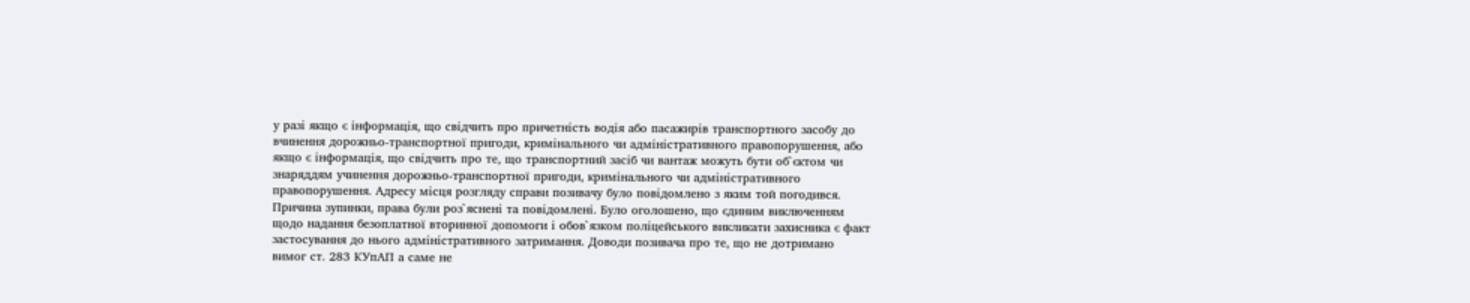у разі якщо є інформація, що свідчить про причетність водія або пасажирів транспортного засобу до вчинення дорожньо-транспортної пригоди, кримінального чи адміністративного правопорушення, або якщо є інформація, що свідчить про те, що транспортний засіб чи вантаж можуть бути об`єктом чи знаряддям учинення дорожньо-транспортної пригоди, кримінального чи адміністративного правопорушення. Адресу місця розгляду справи позивачу було повідомлено з яким той погодився. Причина зупинки, права були роз`яснені та повідомлені. Було оголошено, що єдиним виключенням щодо надання безоплатної вторинної допомоги і обов`язком поліцейського викликати захисника є факт застосування до нього адміністративного затримання. Доводи позивача про те, що не дотримано вимог ст. 283 КУпАП а саме не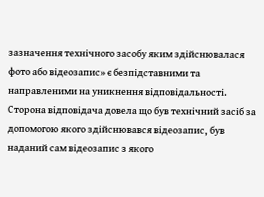зазначення технічного засобу яким здійснювалася фото або відеозапис» є безпідставними та направленими на уникнення відповідальності. Сторона відповідача довела що був технічний засіб за допомогою якого здійснювався відеозапис, був наданий сам відеозапис з якого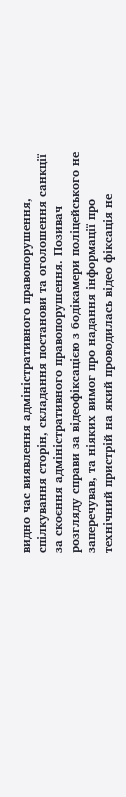видно час виявлення адміністративного правопорушення, спілкування сторін, складання постанови та оголошення санкції за скоєння адміністративного правопорушення. Позивач розгляду справи за відеофіксацією з бодікамери поліцейського не заперечував, та ніяких вимог про надання інформації про технічний пристрій на який проводилась відео фіксація не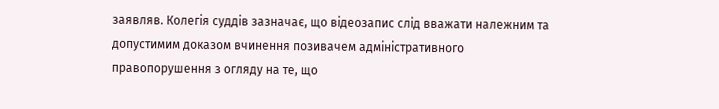заявляв. Колегія суддів зазначає, що відеозапис слід вважати належним та допустимим доказом вчинення позивачем адміністративного правопорушення з огляду на те, що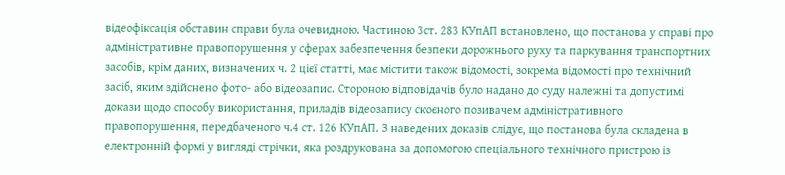відеофіксація обставин справи була очевидною. Частиною 3ст. 283 КУпАП встановлено, що постанова у справі про адміністративне правопорушення у сферах забезпечення безпеки дорожнього руху та паркування транспортних засобів, крім даних, визначених ч. 2 цієї статті, має містити також відомості, зокрема відомості про технічний засіб, яким здійснено фото- або відеозапис. Стороною відповідачів було надано до суду належні та допустимі докази щодо способу використання, приладів відеозапису скоєного позивачем адміністративного правопорушення, передбаченого ч.4 ст. 126 КУпАП. З наведених доказів слідує, що постанова була складена в електронній формі у вигляді стрічки, яка роздрукована за допомогою спеціального технічного пристрою із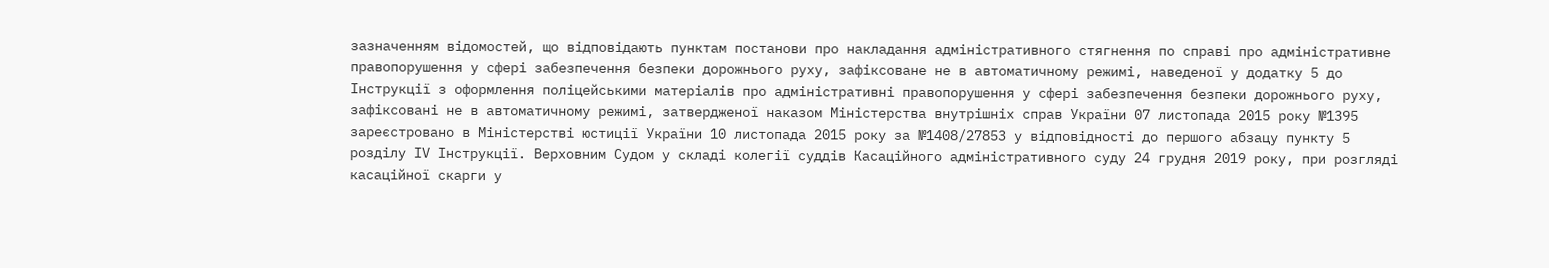зазначенням відомостей, що відповідають пунктам постанови про накладання адміністративного стягнення по справі про адміністративне правопорушення у сфері забезпечення безпеки дорожнього руху, зафіксоване не в автоматичному режимі, наведеної у додатку 5 до Інструкції з оформлення поліцейськими матеріалів про адміністративні правопорушення у сфері забезпечення безпеки дорожнього руху, зафіксовані не в автоматичному режимі, затвердженої наказом Міністерства внутрішніх справ України 07 листопада 2015 року №1395 зареєстровано в Міністерстві юстиції України 10 листопада 2015 року за №1408/27853 у відповідності до першого абзацу пункту 5 розділу ІV Інструкції. Верховним Судом у складі колегії суддів Касаційного адміністративного суду 24 грудня 2019 року, при розгляді касаційної скарги у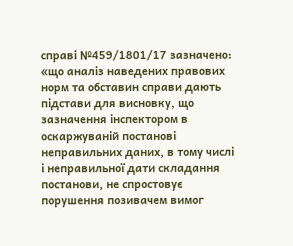справі №459/1801/17 зазначено: «що аналіз наведених правових норм та обставин справи дають підстави для висновку, що зазначення інспектором в оскаржуваній постанові неправильних даних, в тому числі і неправильної дати складання постанови, не спростовує порушення позивачем вимог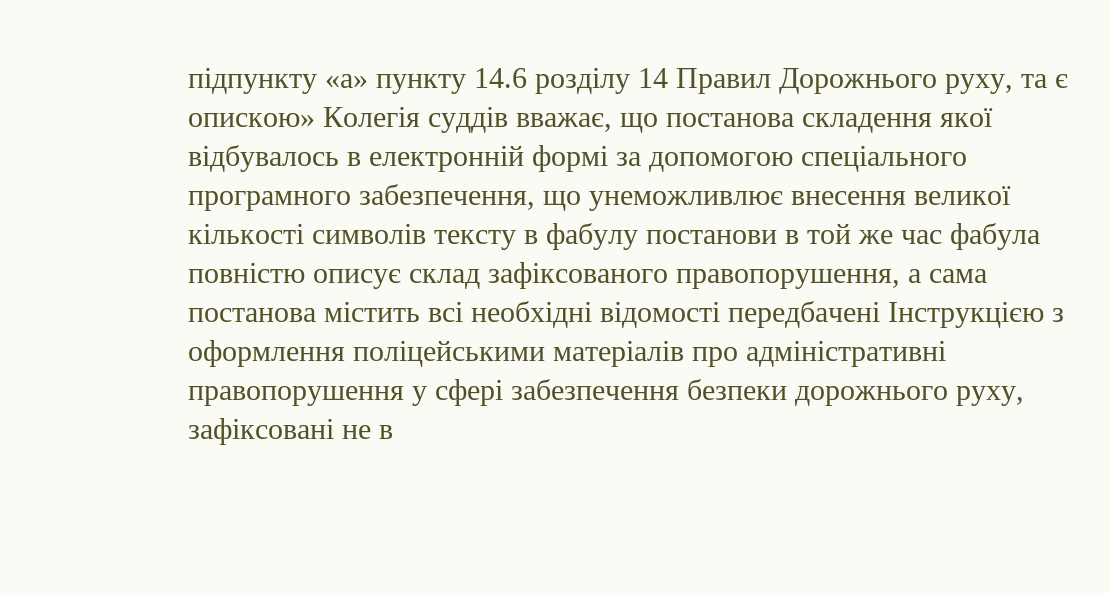підпункту «а» пункту 14.6 розділу 14 Правил Дорожнього руху, та є опискою» Колегія суддів вважає, що постанова складення якої відбувалось в електронній формі за допомогою спеціального програмного забезпечення, що унеможливлює внесення великої кількості символів тексту в фабулу постанови в той же час фабула повністю описує склад зафіксованого правопорушення, а сама постанова містить всі необхідні відомості передбачені Інструкцією з оформлення поліцейськими матеріалів про адміністративні правопорушення у сфері забезпечення безпеки дорожнього руху, зафіксовані не в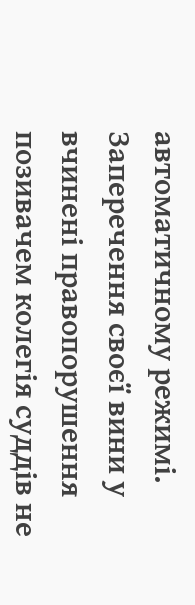автоматичному режимі. Заперечення своєї вини у вчинені правопорушення позивачем колегія суддів не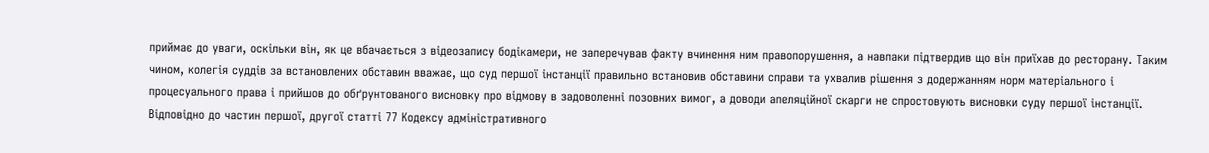приймає до уваги, оскільки він, як це вбачається з відеозапису бодікамери, не заперечував факту вчинення ним правопорушення, а навпаки підтвердив що він приїхав до ресторану. Таким чином, колегія суддів за встановлених обставин вважає, що суд першої інстанції правильно встановив обставини справи та ухвалив рішення з додержанням норм матеріального і процесуального права і прийшов до обґрунтованого висновку про відмову в задоволенні позовних вимог, а доводи апеляційної скарги не спростовують висновки суду першої інстанції. Відповідно до частин першої, другої статті 77 Кодексу адміністративного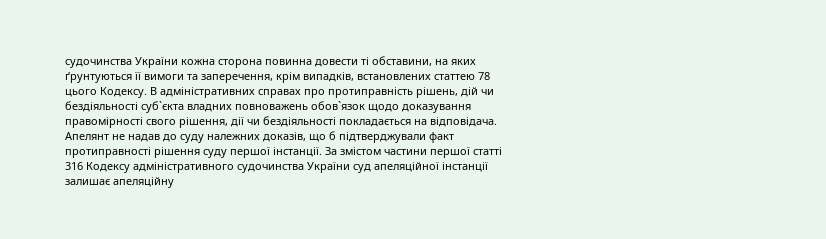судочинства України кожна сторона повинна довести ті обставини, на яких ґрунтуються її вимоги та заперечення, крім випадків, встановлених статтею 78 цього Кодексу. В адміністративних справах про протиправність рішень, дій чи бездіяльності суб`єкта владних повноважень обов`язок щодо доказування правомірності свого рішення, дії чи бездіяльності покладається на відповідача. Апелянт не надав до суду належних доказів, що б підтверджували факт протиправності рішення суду першої інстанції. За змістом частини першої статті 316 Кодексу адміністративного судочинства України суд апеляційної інстанції залишає апеляційну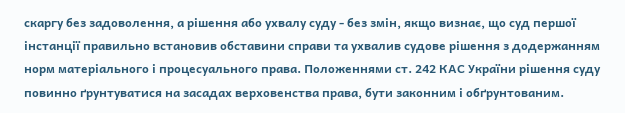скаргу без задоволення, а рішення або ухвалу суду - без змін, якщо визнає, що суд першої інстанції правильно встановив обставини справи та ухвалив судове рішення з додержанням норм матеріального і процесуального права. Положеннями ст. 242 КАС України рішення суду повинно ґрунтуватися на засадах верховенства права, бути законним і обґрунтованим.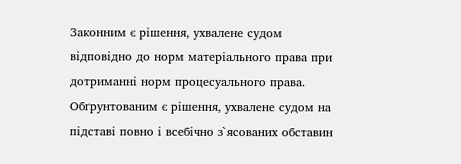Законним є рішення, ухвалене судом відповідно до норм матеріального права при дотриманні норм процесуального права. Обґрунтованим є рішення, ухвалене судом на підставі повно і всебічно з`ясованих обставин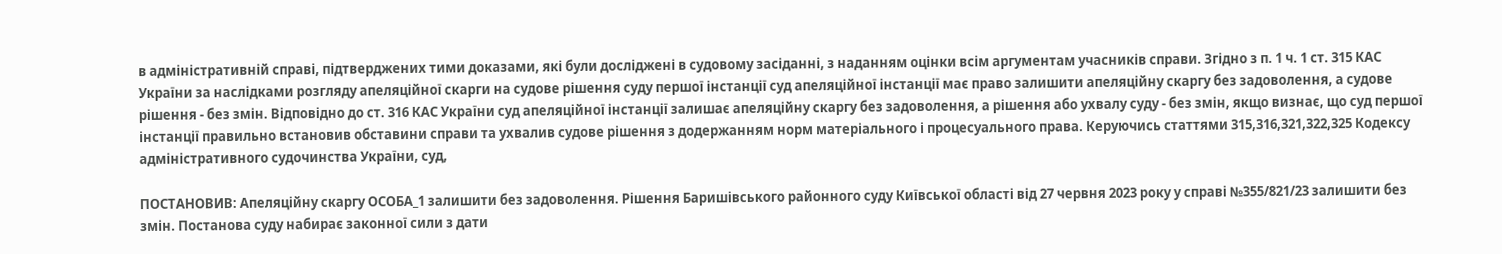в адміністративній справі, підтверджених тими доказами, які були досліджені в судовому засіданні, з наданням оцінки всім аргументам учасників справи. Згідно з п. 1 ч. 1 ст. 315 КАС України за наслідками розгляду апеляційної скарги на судове рішення суду першої інстанції суд апеляційної інстанції має право залишити апеляційну скаргу без задоволення, а судове рішення - без змін. Відповідно до ст. 316 КАС України суд апеляційної інстанції залишає апеляційну скаргу без задоволення, а рішення або ухвалу суду - без змін, якщо визнає, що суд першої інстанції правильно встановив обставини справи та ухвалив судове рішення з додержанням норм матеріального і процесуального права. Керуючись статтями 315,316,321,322,325 Кодексу адміністративного судочинства України, суд,

ПОСТАНОВИВ: Апеляційну скаргу ОСОБА_1 залишити без задоволення. Рішення Баришівського районного суду Київської області від 27 червня 2023 року у справі №355/821/23 залишити без змін. Постанова суду набирає законної сили з дати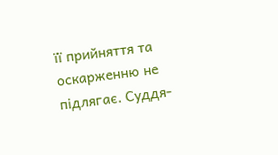її прийняття та оскарженню не підлягає. Суддя-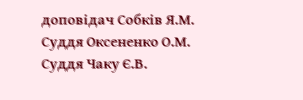доповідач Собків Я.М. Суддя Оксененко О.М. Суддя Чаку Є.В.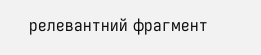релевантний фрагмент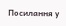Посилання у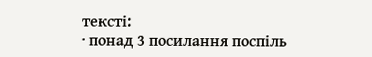тексті:
· понад 3 посилання поспіль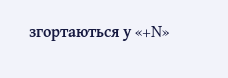згортаються у «+N»